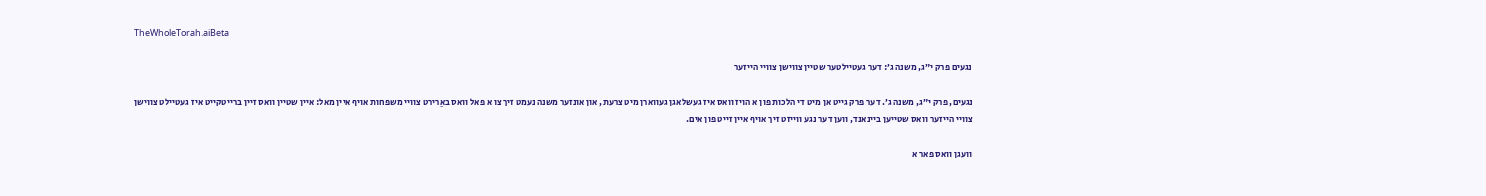TheWholeTorah.aiBeta

נגעים פרק י״ג, משנה ג׳: דער געטיילטער שטיין צווישן צוויי הייזער

נגעים, פרק י״ג, משנה ג׳. דער פרק גייט אן מיט די הלכות פון א הויז וואס איז געשלאגן געווארן מיט צרעת, און אונזער משנה נעמט זיך צו א פאל וואס באַרירט צוויי משפחות אויף איין מאל: איין שטיין וואס זיין ברייטקייט איז געטיילט צווישן צוויי הייזער וואס שטייען ביינאנד, ווען דער נגע ווייזט זיך אויף איין זייט פון אים.

וועגן וואס פאר א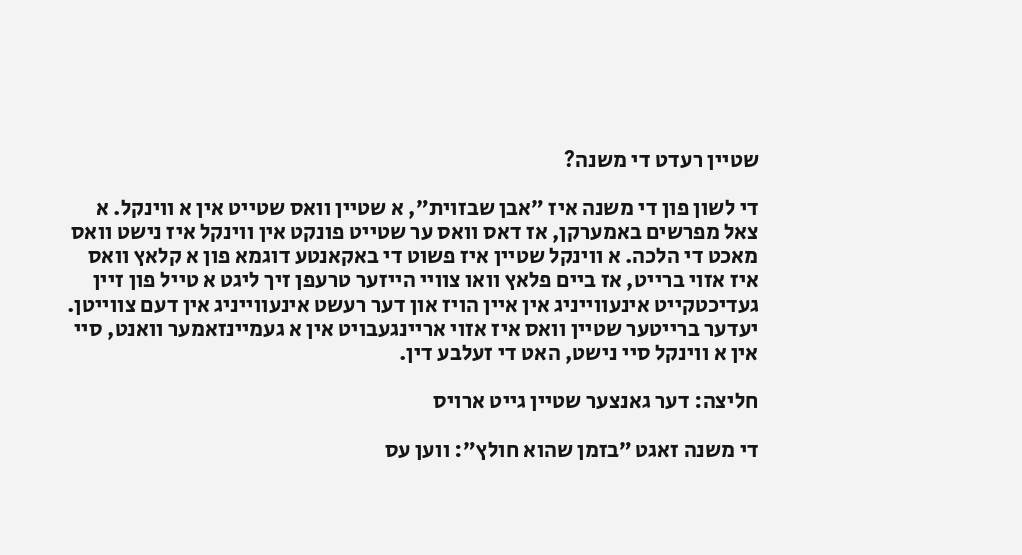שטיין רעדט די משנה?

די לשון פון די משנה איז ״אבן שבזוית״, א שטיין וואס שטייט אין א ווינקל. א צאל מפרשים באמערקן, אז דאס וואס ער שטייט פונקט אין ווינקל איז נישט וואס מאכט די הלכה. א ווינקל שטיין איז פשוט די באקאנטע דוגמא פון א קלאץ וואס איז אזוי ברייט, אז ביים פלאץ וואו צוויי הייזער טרעפן זיך ליגט א טייל פון זיין געדיכטקייט אינעווייניג אין איין הויז און דער רעשט אינעווייניג אין דעם צווייטן. יעדער ברייטער שטיין וואס איז אזוי אריינגעבויט אין א געמיינזאמער וואנט, סיי אין א ווינקל סיי נישט, האט די זעלבע דין.

חליצה: דער גאנצער שטיין גייט ארויס

די משנה זאגט ״בזמן שהוא חולץ״: ווען עס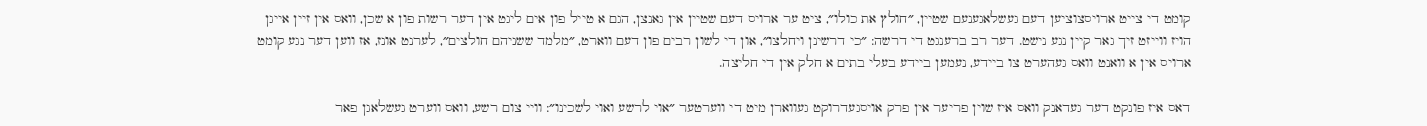קומט די צייט ארויסצוציען דעם געשלאגענעם שטיין, ״חולץ את כולו״, ציט ער ארויס דעם שטיין אין גאנצן, הגם א טייל פון אים ליגט אין דער רשות פון א שכן, וואס אין זיין אייגן הויז ווייזט זיך גאר קיין נגע נישט. דער רב ברענגט די דרשה: ״כי דרשינן ויחלצו״, און די לשון רבים פון דעם ווארט, ״מלמד ששניהם חולצים״, לערנט אונז, אז ווען דער נגע קומט ארויס אין א וואנט וואס געהערט צו ביידע, נעמען ביידע בעלי בתים א חלק אין די חליצה.

דאס איז פונקט דער געדאנק וואס איז שוין פריער אין פרק אויסגעדרוקט געווארן מיט די ווערטער ״אוי לרשע ואוי לשכינו״: וויי צום רשע, וואס ווערט געשלאגן פאר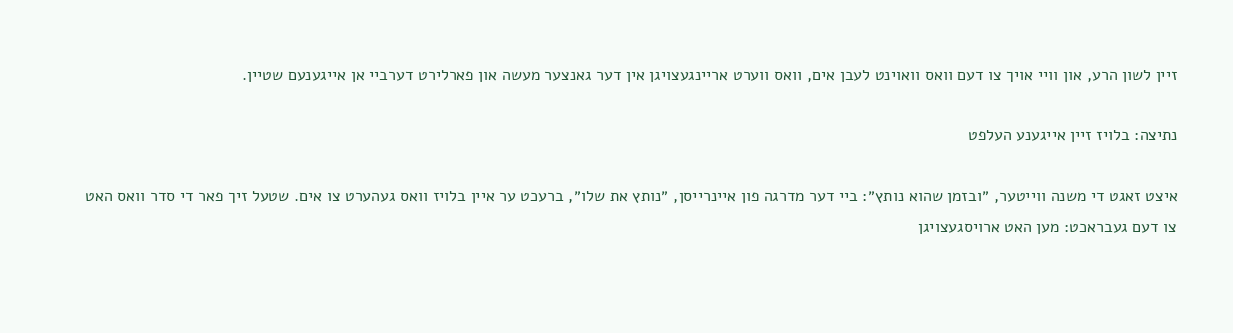זיין לשון הרע, און וויי אויך צו דעם וואס וואוינט לעבן אים, וואס ווערט אריינגעצויגן אין דער גאנצער מעשה און פארלירט דערביי אן אייגענעם שטיין.

נתיצה: בלויז זיין אייגענע העלפט

איצט זאגט די משנה ווייטער, ״ובזמן שהוא נותץ״: ביי דער מדרגה פון איינרייסן, ״נותץ את שלו״, ברעכט ער איין בלויז וואס געהערט צו אים. שטעל זיך פאר די סדר וואס האט צו דעם געבראכט: מען האט ארויסגעצויגן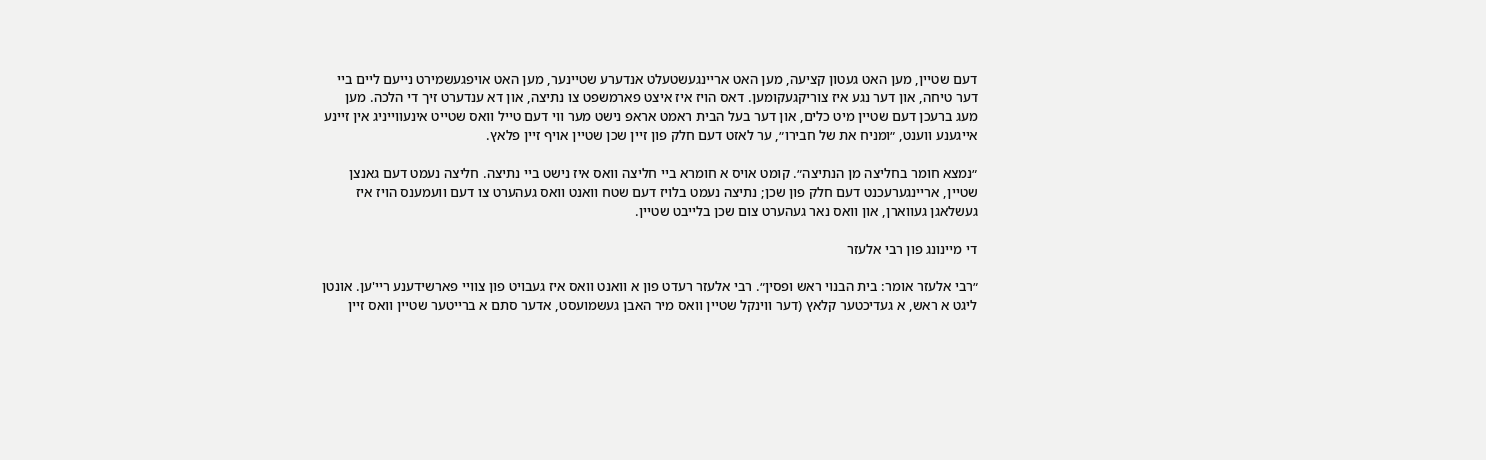דעם שטיין, מען האט געטון קציעה, מען האט אריינגעשטעלט אנדערע שטיינער, מען האט אויפגעשמירט נייעם ליים ביי דער טיחה, און דער נגע איז צוריקגעקומען. דאס הויז איז איצט פארמשפט צו נתיצה, און דא ענדערט זיך די הלכה. מען מעג ברעכן דעם שטיין מיט כלים, און דער בעל הבית ראמט אראפ נישט מער ווי דעם טייל וואס שטייט אינעווייניג אין זיינע אייגענע ווענט, ״ומניח את של חבירו״, ער לאזט דעם חלק פון זיין שכן שטיין אויף זיין פלאץ.

״נמצא חומר בחליצה מן הנתיצה״. קומט אויס א חומרא ביי חליצה וואס איז נישט ביי נתיצה. חליצה נעמט דעם גאנצן שטיין, אריינגערעכנט דעם חלק פון שכן; נתיצה נעמט בלויז דעם שטח וואנט וואס געהערט צו דעם וועמענס הויז איז געשלאגן געווארן, און וואס נאר געהערט צום שכן בלייבט שטיין.

די מיינונג פון רבי אלעזר

״רבי אלעזר אומר: בית הבנוי ראש ופסין״. רבי אלעזר רעדט פון א וואנט וואס איז געבויט פון צוויי פארשידענע ריי'ען. אונטן ליגט א ראש, א געדיכטער קלאץ (דער ווינקל שטיין וואס מיר האבן געשמועסט, אדער סתם א ברייטער שטיין וואס זיין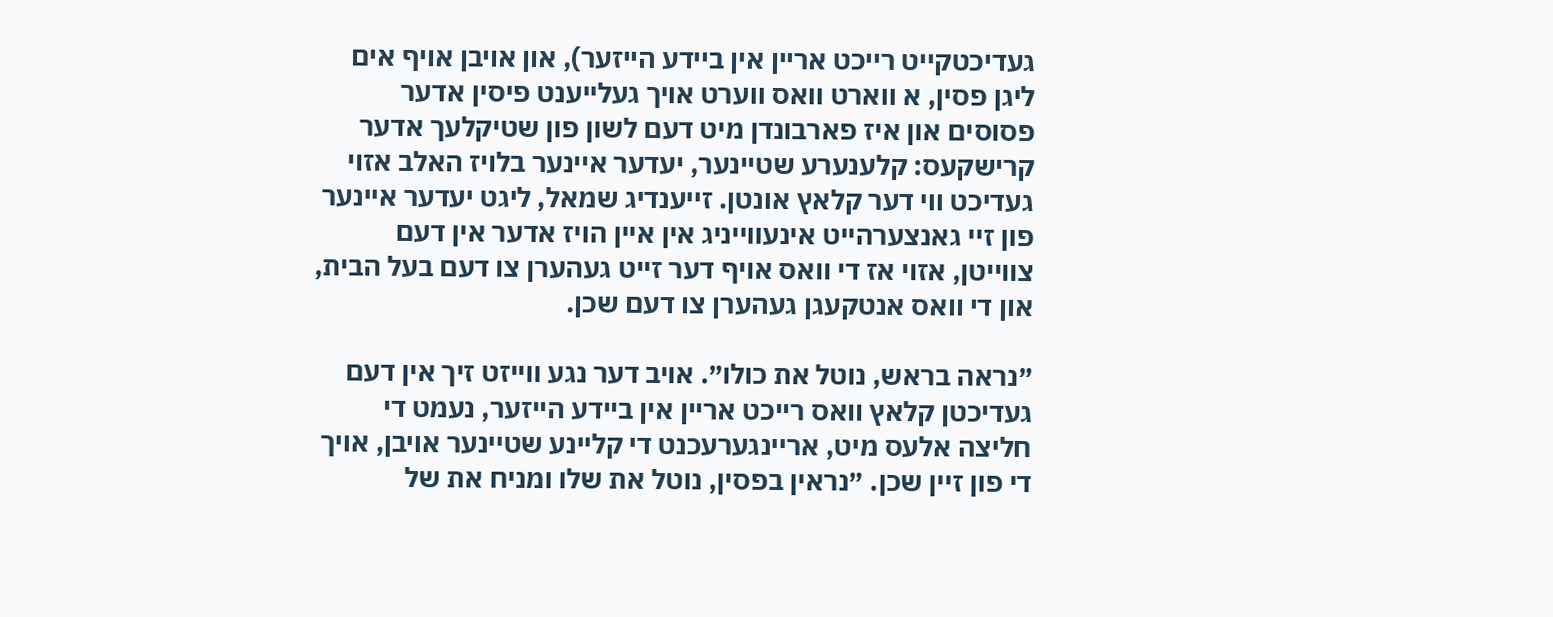געדיכטקייט רייכט אריין אין ביידע הייזער), און אויבן אויף אים ליגן פסין, א ווארט וואס ווערט אויך געלייענט פיסין אדער פסוסים און איז פארבונדן מיט דעם לשון פון שטיקלעך אדער קרישקעס: קלענערע שטיינער, יעדער איינער בלויז האלב אזוי געדיכט ווי דער קלאץ אונטן. זייענדיג שמאל, ליגט יעדער איינער פון זיי גאנצערהייט אינעווייניג אין איין הויז אדער אין דעם צווייטן, אזוי אז די וואס אויף דער זייט געהערן צו דעם בעל הבית, און די וואס אנטקעגן געהערן צו דעם שכן.

״נראה בראש, נוטל את כולו״. אויב דער נגע ווייזט זיך אין דעם געדיכטן קלאץ וואס רייכט אריין אין ביידע הייזער, נעמט די חליצה אלעס מיט, אריינגערעכנט די קליינע שטיינער אויבן, אויך די פון זיין שכן. ״נראין בפסין, נוטל את שלו ומניח את של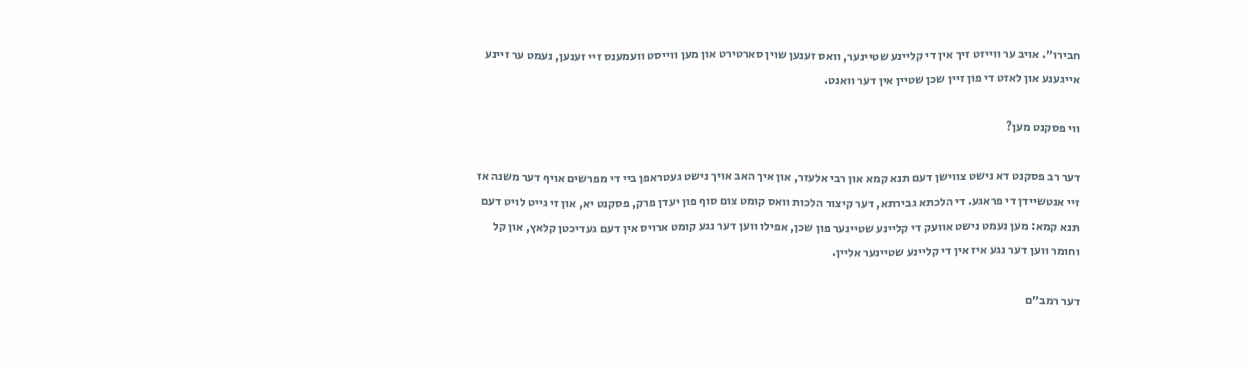חבירו״. אויב ער ווייזט זיך אין די קליינע שטיינער, וואס זענען שוין סארטירט און מען ווייסט וועמענס זיי זענען, נעמט ער זיינע אייגענע און לאזט די פון זיין שכן שטיין אין דער וואנט.

ווי פסקנט מען?

דער רב פסקנט דא נישט צווישן דעם תנא קמא און רבי אלעזר, און איך האב אויך נישט געטראפן ביי די מפרשים אויף דער משנה אז זיי אנטשיידן די פראגע. די הלכתא גבירתא, דער קיצור הלכות וואס קומט צום סוף פון יעדן פרק, פסקנט יא, און זי גייט לויט דעם תנא קמא: מען נעמט נישט אוועק די קליינע שטיינער פון שכן, אפילו ווען דער נגע קומט ארויס אין דעם געדיכטן קלאץ, און קל וחומר ווען דער נגע איז אין די קליינע שטיינער אליין.

דער רמב״ם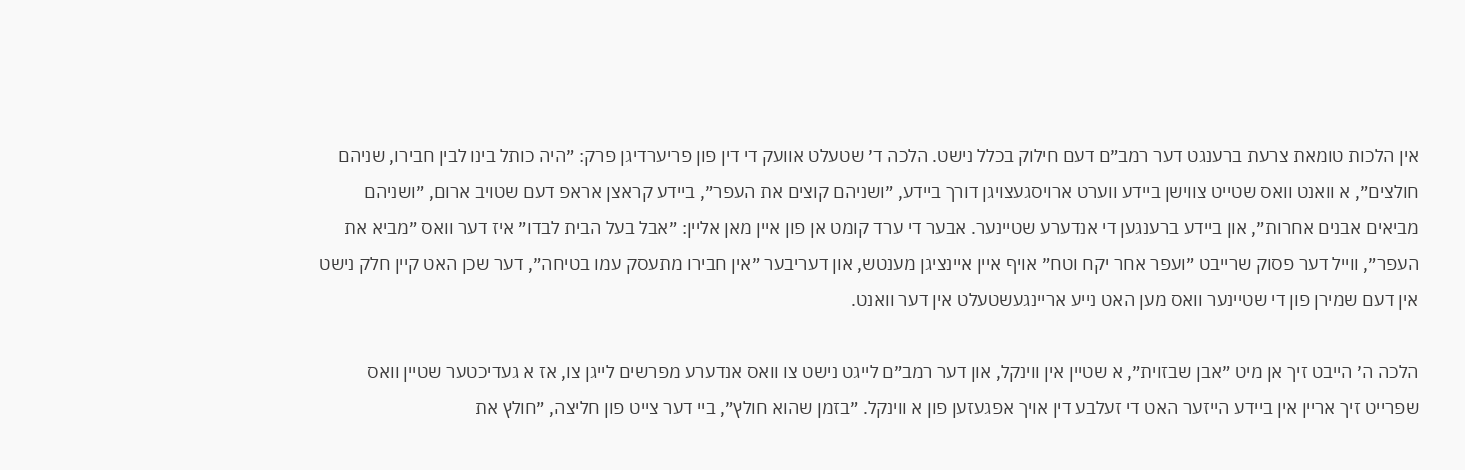אין הלכות טומאת צרעת ברענגט דער רמב״ם דעם חילוק בכלל נישט. הלכה ד׳ שטעלט אוועק די דין פון פריערדיגן פרק: ״היה כותל בינו לבין חבירו, שניהם חולצים״, א וואנט וואס שטייט צווישן ביידע ווערט ארויסגעצויגן דורך ביידע, ״ושניהם קוצים את העפר״, ביידע קראצן אראפ דעם שטויב ארום, ״ושניהם מביאים אבנים אחרות״, און ביידע ברענגען די אנדערע שטיינער. אבער די ערד קומט אן פון איין מאן אליין: ״אבל בעל הבית לבדו״ איז דער וואס ״מביא את העפר״, ווייל דער פסוק שרייבט ״ועפר אחר יקח וטח״ אויף איין איינציגן מענטש, און דעריבער ״אין חבירו מתעסק עמו בטיחה״, דער שכן האט קיין חלק נישט אין דעם שמירן פון די שטיינער וואס מען האט נייע אריינגעשטעלט אין דער וואנט.

הלכה ה׳ הייבט זיך אן מיט ״אבן שבזוית״, א שטיין אין ווינקל, און דער רמב״ם לייגט נישט צו וואס אנדערע מפרשים לייגן צו, אז א געדיכטער שטיין וואס שפרייט זיך אריין אין ביידע הייזער האט די זעלבע דין אויך אפגעזען פון א ווינקל. ״בזמן שהוא חולץ״, ביי דער צייט פון חליצה, ״חולץ את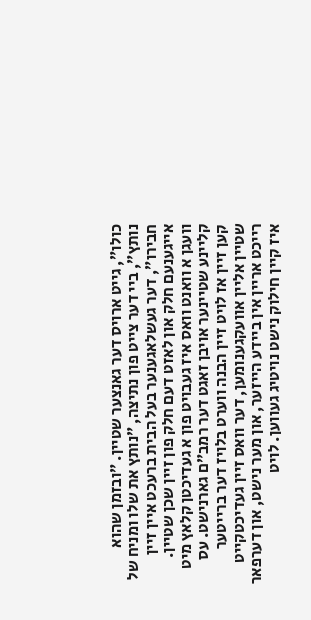כולו״, גייט ארויס דער גאנצער שטיין. ״ובזמן שהוא נותץ״, ביי דער צייט פון נתיצה, ״נותץ את שלו ומניח של חבירו״, דער געשלאגענער בעל הבית ברעכט איין זיין אייגענעם חלק און לאזט דעם חלק פון זיין שכן שטיין. וועגן א וואנט וואס איז געבויט פון א געדיכטן קלאץ מיט קליינע שטיינער אויבן זאגט דער רמב״ם גארנישט. עס קען זיין אז לויט זיין הבנה ווערט בלויז דער ברייטער שטיין אליין אוועקגענומען, דער וואס זיין געדיכטקייט רייכט אריין אין ביידע הייזער, און מער נישט, און דערפאר איז קיין חילוק נישט נויטיג געווען. לויט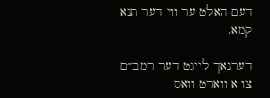דעם האלט ער ווי דער תנא קמא.

דערנאך לייגט דער רמב״ם צו א ווארט וואס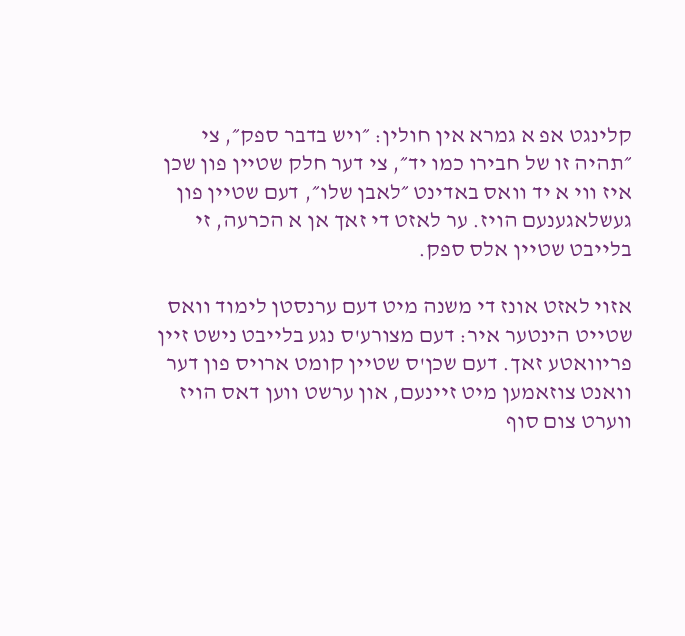קלינגט אפ א גמרא אין חולין: ״ויש בדבר ספק״, צי ״תהיה זו של חבירו כמו יד״, צי דער חלק שטיין פון שכן איז ווי א יד וואס באדינט ״לאבן שלו״, דעם שטיין פון געשלאגענעם הויז. ער לאזט די זאך אן א הכרעה, זי בלייבט שטיין אלס ספק.

אזוי לאזט אונז די משנה מיט דעם ערנסטן לימוד וואס שטייט הינטער איר: דעם מצורע'ס נגע בלייבט נישט זיין פריוואטע זאך. דעם שכן'ס שטיין קומט ארויס פון דער וואנט צוזאמען מיט זיינעם, און ערשט ווען דאס הויז ווערט צום סוף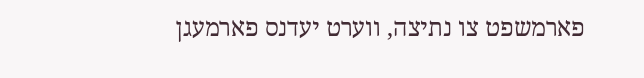פארמשפט צו נתיצה, ווערט יעדנס פארמעגן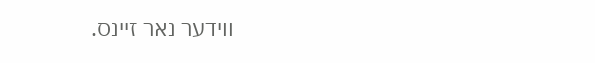ווידער נאר זיינס.